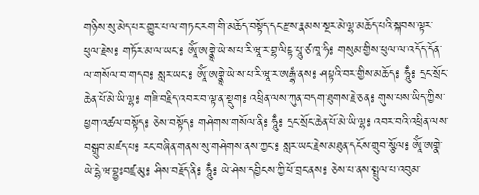གཉིས་སུ་མེད་པར་གྱུར་པ་ལ་གཏང་རག་གི་མཆོད་བསྟོད་དང་རྫས་རྣམས་སྔར་མེ་ལྷ་མཆོད་པའི་སྐབས་ལྟར་ཕུལ་རྗེས༔ གཏོར་མ་ལ་ཡང་༔ ཨཱོཾ་ཨགྣཱེ་ཡེ་ས་པ་རི་ཝཱ་ར་བྷ་ལིངྟ་པཱུ་ཙ་ཁཱ་ཧི༔ གསུམ་གྱིས་ཕུལ་ལ་འདོད་དོན་ལ་གསོལ་བ་གདབ༔ སླར་ཡང་༔ ཨཱོཾ་ཨགྣཱེ་ཡེ་ས་པ་རི་ཝཱ་ར་ཨརྒྷཾ་ནས༔ ཤཔྟའི་བར་གྱིས་མཆོད༔ ཧཱུྃ༔ དྲང་སྲོང་ཆེན་པོ་མེ་ཡི་ལྷ༔ གཟི་བརྗིད་འབར་བ་ལྟ་ན་སྡུག༔ འཕྲིན་ལས་ཀུན་བདག་ཐུགས་རྗེ་ཅན༔ གུས་པས་ཡིད་ཀྱིས་ཕྱག་འཚལ་བསྟོད༔ ཅེས་བསྟོད༔ གཤེགས་གསོལ་ནི༔ ཧཱུྃ༔ དྲང་སྲོང་ཆེན་པོ་མེ་ཡི་ལྷ༔ འབར་བའི་འཕྲིན་ལས་བསྒྲུབ་མཛད་པ༔ རང་བཞིན་གནས་སུ་གཤེགས་ནས་ཀྱང་༔ སླར་ཡང་རྗེས་མཐུན་དངོས་གྲུབ་སྩོལ༔ ཨཱོཾ་ཨགྣེ་ཡེ་དྷེ་ཝ་བྷྱཿབཛྲ་མུ༔ ཤིས་བརྗོད་ནི༔ ཧཱུྃ༔ ཡེ་ཤེས་དབྱིངས་ཀྱི་ཕོ་བྲང་ནས༔ ཅེས་པ་ནས་སྤྲུལ་པ་འབུམ་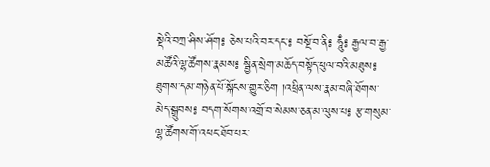སྡེའི་བཀྲ་ཤིས་ཤོག༔ ཅེས་པའི་བར་དང་༔ བསྔོ་བ་ནི༔ ཧཱུྃ༔ རྒྱལ་བ་རྒྱ་མཚོའི་ལྷ་ཚོགས་རྣམས༔ སྦྱིན་སྲེག་མཆོད་བསྟོད་ཕུལ་བའི་མཐུས༔ ཐུགས་དམ་གཉེན་པོ་སྐོངས་གྱུར་ཅིག །འཕྲིན་ལས་རྣམ་བཞི་ཐོགས་མེད་སྒྲུབས༔ བདག་སོགས་འགྲོ་བ་སེམས་ཅན་མ་ལུས་པ༔ རྩ་གསུམ་ལྷ་ཚོགས་གོ་འཕང་ཐོབ་པར་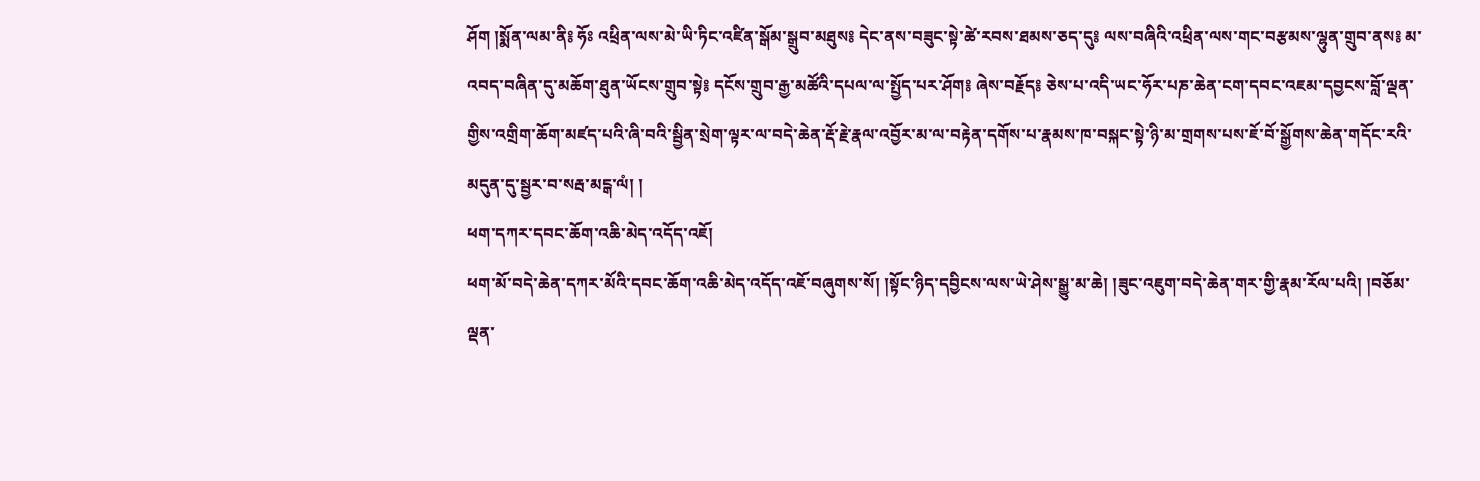ཤོག །སྨོན་ལམ་ནི༔ ཧོཿ འཕྲིན་ལས་མེ་ཡི་ཏིང་འཛིན་སྒོམ་སྒྲུབ་མཐུས༔ དེང་ནས་བཟུང་སྟེ་ཚེ་རབས་ཐམས་ཅད་དུ༔ ལས་བཞིའི་འཕྲིན་ལས་གང་བརྩམས་ལྷུན་གྲུབ་ནས༔ མ་འབད་བཞིན་དུ་མཆོག་ཐུན་ཡོངས་གྲུབ་སྟེ༔ དངོས་གྲུབ་རྒྱ་མཚོའི་དཔལ་ལ་སྤྱོད་པར་ཤོག༔ ཞེས་བརྗོད༔ ཅེས་པ་འདི་ཡང་ཧོར་པཎ་ཆེན་ངག་དབང་འཇམ་དབྱངས་བློ་ལྡན་གྱིས་འགྲིག་ཆོག་མཛད་པའི་ཞི་བའི་སྦྱིན་སྲེག་ལྟར་ལ་བདེ་ཆེན་རྡོ་རྗེ་རྣལ་འབྱོར་མ་ལ་བརྟེན་དགོས་པ་རྣམས་ཁ་བསྐང་སྟེ་ཉི་མ་གྲགས་པས་ཇོ་བོ་སྒྱོགས་ཆེན་གདོང་རའི་མདུན་དུ་སྦྱར་བ་སརྦ་མངྒ་ལཾ། །
ཕག་དཀར་དབང་ཆོག་འཆི་མེད་འདོད་འཇོ།
ཕག་མོ་བདེ་ཆེན་དཀར་མོའི་དབང་ཆོག་འཆི་མེད་འདོད་འཇོ་བཞུགས་སོ། །སྟོང་ཉིད་དབྱིངས་ལས་ཡེ་ཤེས་སྒྱུ་མ་ཆེ། །ཟུང་འཇུག་བདེ་ཆེན་གར་གྱི་རྣམ་རོལ་པའི། །བཅོམ་ལྡན་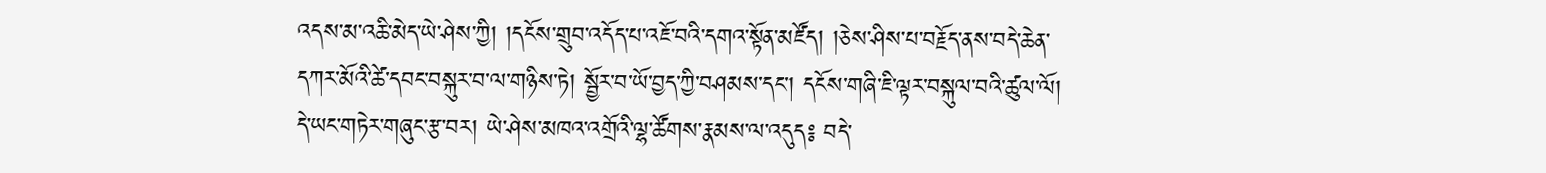འདས་མ་འཆི་མེད་ཡེ་ཤེས་ཀྱི། །དངོས་གྲུབ་འདོད་པ་འཇོ་བའི་དགའ་སྟོན་མཛོད། །ཅེས་ཤིས་པ་བརྗོད་ནས་བདེ་ཆེན་དཀར་མོའི་ཚེ་དབང་བསྐུར་བ་ལ་གཉིས་ཏེ། སྦྱོར་བ་ཡོ་བྱད་ཀྱི་བཤམས་དང་། དངོས་གཞི་ཇི་ལྟར་བསྐུལ་བའི་ཚུལ་ལོ། དེ་ཡང་གཏེར་གཞུང་རྩ་བར། ཡེ་ཤེས་མཁའ་འགྲོའི་ལྷ་ཚོགས་རྣམས་ལ་འདུད༔ བདེ་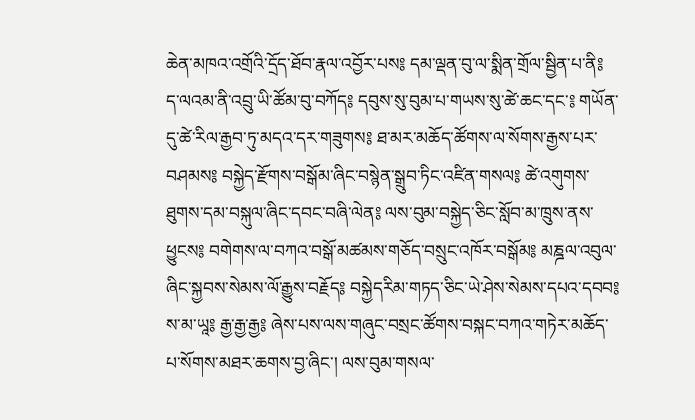ཆེན་མཁའ་འགྲོའི་དྲོད་ཐོབ་རྣལ་འབྱོར་པས༔ དམ་ལྡན་བུ་ལ་སྨིན་གྲོལ་སྦྱིན་པ་ནི༔ ད་ལའམ་ནི་འབྲུ་ཡི་ཚོམ་བུ་བཀོད༔ དབུས་སུ་བུམ་པ་གཡས་སུ་ཚེ་ཆང་དང་༔ གཡོན་དུ་ཚེ་རིལ་རྒྱབ་ཏུ་མདའ་དར་གཟུགས༔ ཐ་མར་མཆོད་ཚོགས་ལ་སོགས་རྒྱས་པར་བཤམས༔ བསྐྱེད་རྫོགས་བསྒོམ་ཞིང་བསྙེན་སྒྲུབ་ཏིང་འཛིན་གསལ༔ ཚེ་འགུགས་ཐུགས་དམ་བསྐུལ་ཞིང་དབང་བཞི་ལེན༔ ལས་བུམ་བསྐྱེད་ཅིང་སློབ་མ་ཁྲུས་ནས་ཕྱུངས༔ བགེགས་ལ་བཀའ་བསྒོ་མཚམས་གཅོད་བསྲུང་འཁོར་བསྒོམ༔ མཎྜལ་འབུལ་ཞིང་སྐྱབས་སེམས་ལོ་རྒྱུས་བརྗོད༔ བསྐྱེདརིམ་གཏད་ཅིང་ཡེ་ཤེས་སེམས་དཔའ་དབབ༔ ས་མ་ཡཱ༔ རྒྱ་རྒྱ་རྒྱ༔ ཞེས་པས་ལས་གཞུང་བསྲང་ཚོགས་བསྐང་བཀའ་གཏེར་མཆོད་པ་སོགས་མཐར་ཆགས་བྱ་ཞིང་། ལས་བུམ་གསལ་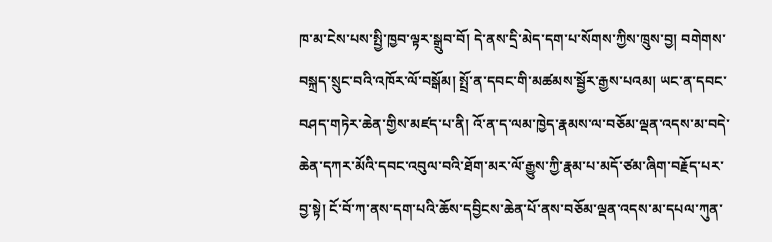ཁ་མ་ངེས་པས་སྤྱི་ཁྱབ་ལྟར་སྒྲུབ་བོ། དེ་ནས་དྲི་མེད་དག་པ་སོགས་ཀྱིས་ཁྲུས་བྱ། བགེགས་བསྐྲད་སྲུང་བའི་འཁོར་ལོ་བསྒོམ། སྤྲོ་ན་དབང་གི་མཚམས་སྦྱོར་རྒྱས་པའམ། ཡང་ན་དབང་བཤད་གཏེར་ཆེན་གྱིས་མཛད་པ་ནི། འོ་ན་ད་ལམ་ཁྱེད་རྣམས་ལ་བཅོམ་ལྡན་འདས་མ་བདེ་ཆེན་དཀར་མོའི་དབང་འབུལ་བའི་ཐོག་མར་ལོ་རྒྱུས་ཀྱི་རྣམ་པ་མདོ་ཙམ་ཞིག་བརྗོད་པར་བྱ་སྟེ། ངོ་བོ་ཀ་ནས་དག་པའི་ཆོས་དབྱིངས་ཆེན་པོ་ནས་བཅོམ་ལྡན་འདས་མ་དཔལ་ཀུན་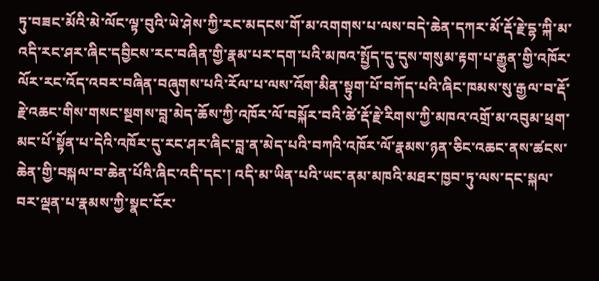ཏུ་བཟང་མོའི་མེ་ལོང་ལྟ་བུའི་ཡེ་ཤེས་ཀྱི་རང་མདངས་གོ་མ་འགགས་པ་ལས་བདེ་ཆེན་དཀར་མོ་རྡོ་རྗེ་དྷ་ཀྐི་མ་འདི་རང་ཤར་ཞིང་དབྱིངས་རང་བཞིན་གྱི་རྣམ་པར་དག་པའི་མཁའ་སྤྱོད་དུ་དུས་གསུམ་རྟག་པ་རྒྱུན་གྱི་འཁོར་ལོར་རང་འོད་འབར་བཞིན་བཞུགས་པའི་རོལ་པ་ལས་འོག་མིན་སྟུག་པོ་བཀོད་པའི་ཞིང་ཁམས་སུ་རྒྱལ་བ་རྡོ་རྗེ་འཆང་གིས་གསང་སྔགས་བླ་མེད་ཆོས་ཀྱི་འཁོར་ལོ་བསྐོར་བའི་ཚེ་རྡོ་རྗེ་རིགས་ཀྱི་མཁའ་འགྲོ་མ་འབུམ་ཕྲག་མང་པོ་སྟོན་པ་དེའི་འཁོར་དུ་རང་ཤར་ཞིང་བླ་ན་མེད་པའི་བཀའི་འཁོར་ལོ་རྣམས་ཉན་ཅིང་འཆང་ནས་ཚངས་ཆེན་གྱི་བསྐལ་བ་ཆེན་པོའི་ཞིང་འདི་དང་། འདི་མ་ཡིན་པའི་ཡང་ནམ་མཁའི་མཐར་ཁྱབ་ཏུ་ལས་དང་སྐལ་བར་ལྡན་པ་རྣམས་ཀྱི་སྣང་ངོར་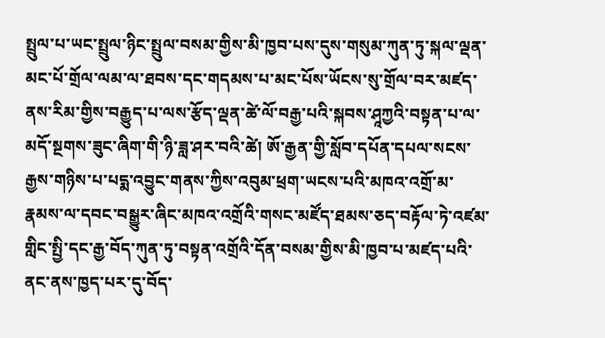སྤྲུལ་པ་ཡང་སྤྲུལ་ཉིང་སྤྲུལ་བསམ་གྱིས་མི་ཁྱབ་པས་དུས་གསུམ་ཀུན་ཏུ་སྐལ་ལྡན་མང་པོ་གྲོལ་ལམ་ལ་ཐབས་དང་གདམས་པ་མང་པོས་ཡོངས་སུ་གྲོལ་བར་མཛད་ནས་རིམ་གྱིས་བརྒྱུད་པ་ལས་རྩོད་ལྡན་ཚེ་ལོ་བརྒྱ་པའི་སྐབས་ཤཱཀྱའི་བསྟན་པ་ལ་མདོ་སྔགས་ཟུང་ཞིག་གི་ཉི་ཟླ་ཤར་བའི་ཚེ། ཨོ་རྒྱན་གྱི་སློབ་དཔོན་དཔལ་སངས་རྒྱས་གཉིས་པ་པདྨ་འབྱུང་གནས་ཀྱིས་འབུམ་ཕྲག་ཡངས་པའི་མཁའ་འགྲོ་མ་རྣམས་ལ་དབང་བསྒྱུར་ཞིང་མཁའ་འགྲོའི་གསང་མཛོད་ཐམས་ཅད་བརྟོལ་ཏེ་འཛམ་གླིང་སྤྱི་དང་རྒྱ་བོད་ཀུན་ཏུ་བསྟན་འགྲོའི་དོན་བསམ་གྱིས་མི་ཁྱབ་པ་མཛད་པའི་ནང་ནས་ཁྱད་པར་དུ་བོད་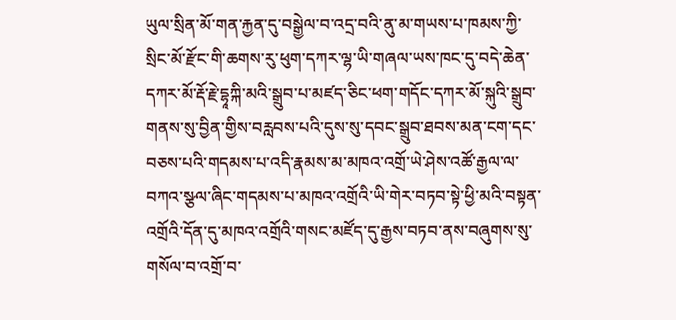ཡུལ་སྲིན་མོ་གན་རྐྱན་དུ་བསྒྱེལ་བ་འདྲ་བའི་ནུ་མ་གཡས་པ་ཁམས་ཀྱི་སྲིང་མོ་རྫོང་གི་ཆགས་རུ་ཕུག་དཀར་ལྷ་ཡི་གཞལ་ཡས་ཁང་དུ་བདེ་ཆེན་དཀར་མོ་རྡོ་རྗེ་དྷཱཀྐི་མའི་སྒྲུབ་པ་མཛད་ཅིང་ཕག་གདོང་དཀར་མོ་སྐུའི་སྒྲུབ་གནས་སུ་བྱིན་གྱིས་བརླབས་པའི་དུས་སུ་དབང་སྒྲུབ་ཐབས་མན་ངག་དང་བཅས་པའི་གདམས་པ་འདི་རྣམས་མ་མཁའ་འགྲོ་ཡེ་ཤེས་འཚོ་རྒྱལ་ལ་བཀའ་སྩལ་ཞིང་གདམས་པ་མཁའ་འགྲོའི་ཡི་གེར་བཏབ་སྟེ་ཕྱི་མའི་བསྟན་འགྲོའི་དོན་དུ་མཁའ་འགྲོའི་གསང་མཛོད་དུ་རྒྱས་བཏབ་ནས་བཞུགས་སུ་གསོལ་བ་འགྲོ་བ་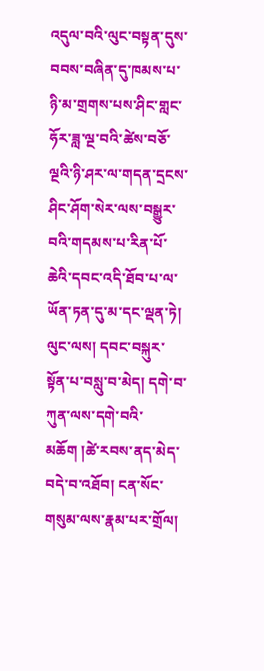འདུལ་བའི་ལུང་བསྟན་དུས་བབས་བཞིན་དུ་ཁམས་པ་ཉི་མ་གྲགས་པས་ཤིང་གླང་ཧོར་ཟླ་ལྔ་བའི་ཚེས་བཅོ་ལྔའི་ཉི་ཤར་ལ་གདན་དྲངས་ཤིང་ཤོག་སེར་ལས་བསྒྱུར་བའི་གདམས་པ་རིན་པོ་ཆེའི་དབང་འདི་ཐོབ་པ་ལ་ཡོན་ཏན་དུ་མ་དང་ལྡན་ཏེ། ལུང་ལས། དབང་བསྐུར་སྟོན་པ་བསླུ་བ་མེད། དགེ་བ་ཀུན་ལས་དགེ་བའི་མཆོག །ཚེ་རབས་ནད་མེད་བདེ་བ་འཐོབ། ངན་སོང་གསུམ་ལས་རྣམ་པར་གྲོལ།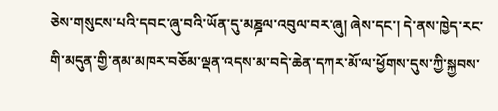ཅེས་གསུངས་པའི་དབང་ཞུ་བའི་ཡོན་དུ་མཎྜལ་འབུལ་བར་ཞུ། ཞེས་དང་། དེ་ནས་ཁྱེད་རང་གི་མདུན་གྱི་ནམ་མཁར་བཅོམ་ལྡན་འདས་མ་བདེ་ཆེན་དཀར་མོ་ལ་ཕྱོགས་དུས་ཀྱི་སྐྱབས་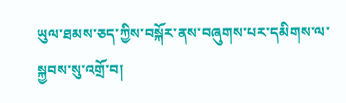ཡུལ་ཐམས་ཅད་ཀྱིས་བསྐོར་ནས་བཞུགས་པར་དམིགས་ལ་སྐྱབས་སུ་འགྲོ་བ།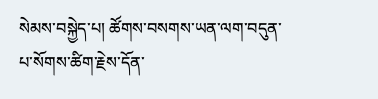སེམས་བསྐྱེད་པ། ཚོགས་བསགས་ཡན་ལག་བདུན་པ་སོགས་ཚིག་རྗེས་དོན་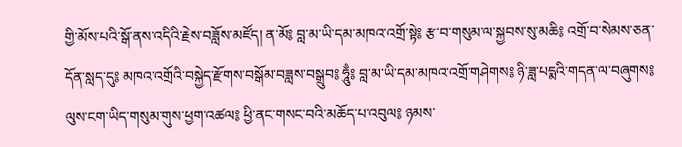གྱི་མོས་པའི་སྒོ་ནས་འདིའི་རྗེས་བཟློས་མཛོད། ན་མོ༔ བླ་མ་ཡི་དམ་མཁའ་འགྲོ་སྟེ༔ རྩ་བ་གསུམ་ལ་སྐྱབས་སུ་མཆི༔ འགྲོ་བ་སེམས་ཅན་དོན་སླད་དུ༔ མཁའ་འགྲོའི་བསྐྱེད་རྫོགས་བསྒོམ་བཟླས་བསྒྲུབ༔ ཧཱུྃ༔ བླ་མ་ཡི་དམ་མཁའ་འགྲོ་གཤེགས༔ ཉི་ཟླ་པདྨའི་གདན་ལ་བཞུགས༔ ལུས་ངག་ཡིད་གསུམ་གུས་ཕྱག་འཚལ༔ ཕྱི་ནང་གསང་བའི་མཆོད་པ་འབུལ༔ ཉམས་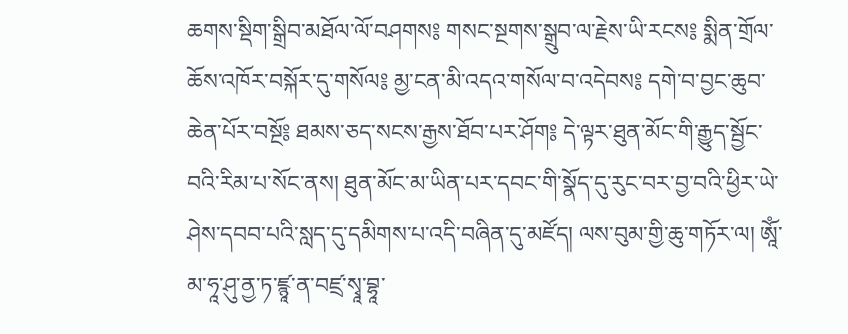ཆགས་སྡིག་སྒྲིབ་མཐོལ་ལོ་བཤགས༔ གསང་སྔགས་སྒྲུབ་ལ་རྗེས་ཡི་རངས༔ སྨིན་གྲོལ་ཆོས་འཁོར་བསྐོར་དུ་གསོལ༔ མྱ་ངན་མི་འདའ་གསོལ་བ་འདེབས༔ དགེ་བ་བྱང་ཆུབ་ཆེན་པོར་བསྔོ༔ ཐམས་ཅད་སངས་རྒྱས་ཐོབ་པར་ཤོག༔ དེ་ལྟར་ཐུན་མོང་གི་རྒྱུད་སྦྱོང་བའི་རིམ་པ་སོང་ནས། ཐུན་མོང་མ་ཡིན་པར་དབང་གི་སྣོད་དུ་རུང་བར་བྱ་བའི་ཕྱིར་ཡེ་ཤེས་དབབ་པའི་སླད་དུ་དམིགས་པ་འདི་བཞིན་དུ་མཛོད། ལས་བུམ་གྱི་ཆུ་གཏོར་ལ། ཨཱོཾ་མ་ཧཱ་ཤུ་ནྱ་ཏ་ཛྙཱ་ན་བཛྲ་སྭཱ་བྷཱ་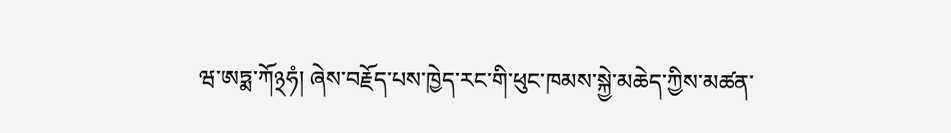ཝ་ཨཏྨ་ཀོ྅ཧཾ། ཞེས་བརྗོད་པས་ཁྱེད་རང་གི་ཕུང་ཁམས་སྐྱེ་མཆེད་ཀྱིས་མཚན་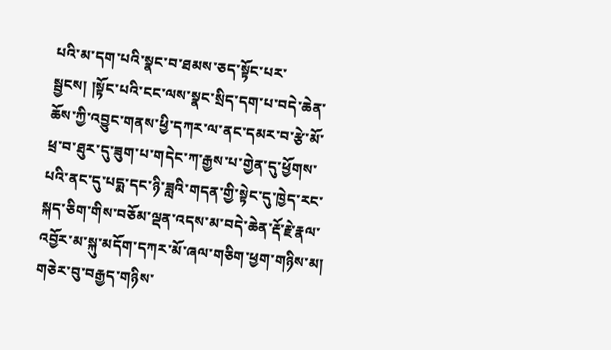པའི་མ་དག་པའི་སྣང་བ་ཐམས་ཅད་སྟོང་པར་སྦྱངས། །སྟོང་པའི་ངང་ལས་སྣང་སྲིད་དག་པ་བདེ་ཆེན་ཆོས་ཀྱི་འབྱུང་གནས་ཕྱི་དཀར་ལ་ནང་དམར་བ་རྩེ་མོ་ཕྲ་བ་ཐུར་དུ་ཟུག་པ་གདེང་ཀ་རྒྱས་པ་གྱེན་དུ་ཕྱོགས་པའི་ནང་དུ་པདྨ་དང་ཉི་ཟླའི་གདན་གྱི་སྟེང་དུ་ཁྱེད་རང་སྐད་ཅིག་གིས་བཅོམ་ལྡན་འདས་མ་བདེ་ཆེན་རྡོ་རྗེ་རྣལ་འབྱོར་མ་སྐུ་མདོག་དཀར་མོ་ཞལ་གཅིག་ཕྱག་གཉིས་མ། གཅེར་བུ་བརྒྱད་གཉིས་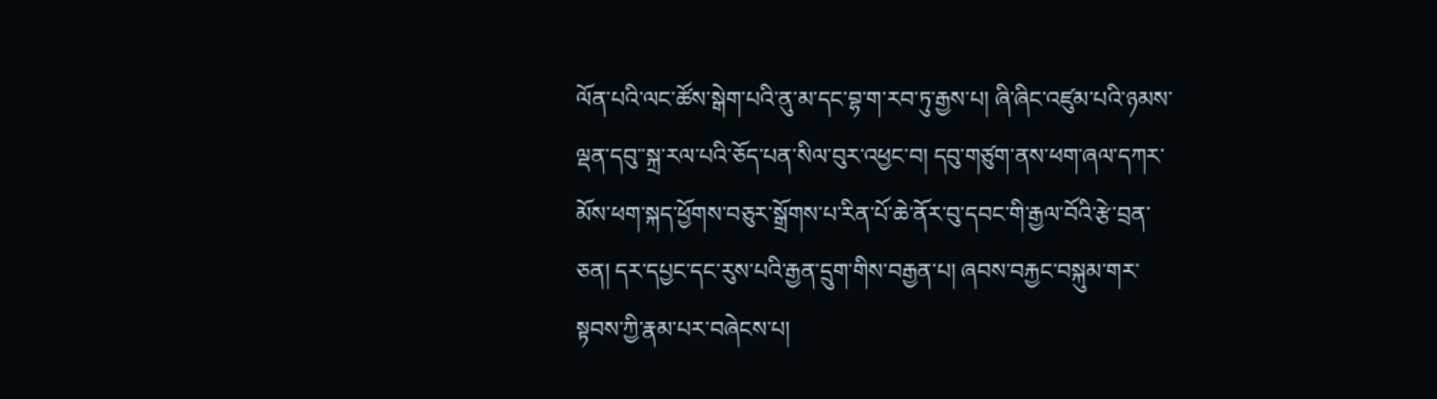ལོན་པའི་ལང་ཚོས་སྒེག་པའི་ནུ་མ་དང་བྷ་ག་རབ་ཏུ་རྒྱས་པ། ཞི་ཞིང་འཛུམ་པའི་ཉམས་ལྡན་དབུ་་སྐྲ་རལ་པའི་ཅོད་པན་སིལ་བུར་འཕྱང་བ། དབུ་གཙུག་ནས་ཕག་ཞལ་དཀར་མོས་ཕག་སྐད་ཕྱོགས་བཅུར་སྒྲོགས་པ་རིན་པོ་ཆེ་ནོར་བུ་དབང་གི་རྒྱལ་བོའི་རྩེ་བྲན་ཅན། དར་དཔྱང་དང་རུས་པའི་རྒྱན་དྲུག་གིས་བརྒྱན་པ། ཞབས་བརྐྱང་བསྐུམ་གར་སྟབས་ཀྱི་རྣམ་པར་བཞེངས་པ།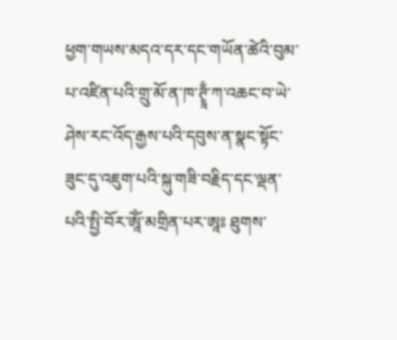ཕྱག་གཡས་མདའ་དར་དང་གཡོན་ཚེའི་བུམ་པ་འཛིན་པའི་གྲུ་མོ་ན་ཁ་ཊྭཱྃ་ཀ་འཆང་བ་ཡེ་ཤེས་རང་འོད་རྒྱས་པའི་དབུས་ན་སྣང་སྟོང་ཟུང་དུ་འཇུག་པའི་སྐུ་གཟི་བརྗིད་དང་ལྡན་པའི་སྤྱི་བོར་ཨཱོཾ་མགྲིན་པར་ཨཱཿ ཐུགས་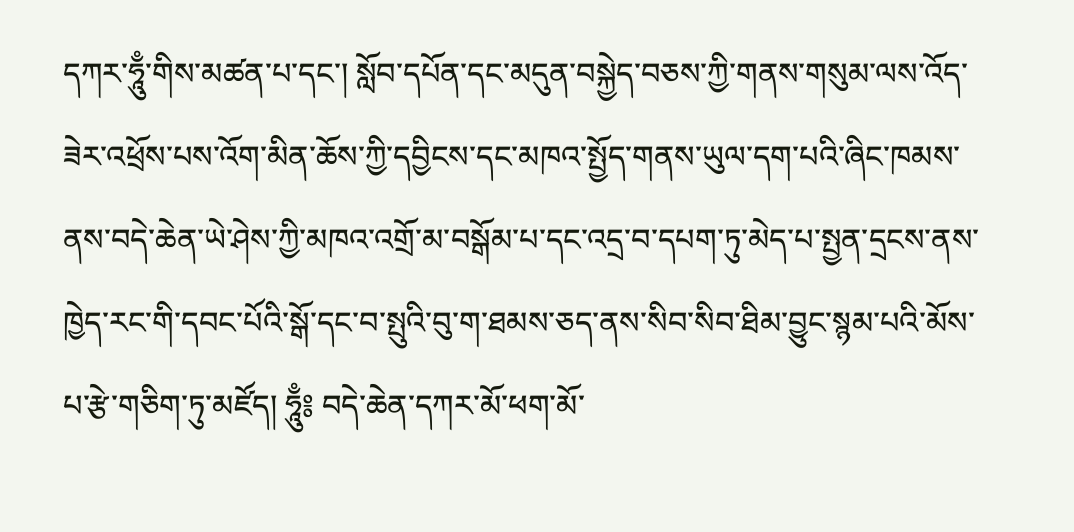དཀར་ཧཱུྃ་གིས་མཚན་པ་དང་། སློབ་དཔོན་དང་མདུན་བསྐྱེད་བཅས་ཀྱི་གནས་གསུམ་ལས་འོད་ཟེར་འཕྲོས་པས་འོག་མིན་ཆོས་ཀྱི་དབྱིངས་དང་མཁའ་སྤྱོད་གནས་ཡུལ་དག་པའི་ཞིང་ཁམས་ནས་བདེ་ཆེན་ཡེ་ཤེས་ཀྱི་མཁའ་འགྲོ་མ་བསྒོམ་པ་དང་འདྲ་བ་དཔག་ཏུ་མེད་པ་སྤྱན་དྲངས་ནས་ཁྱེད་རང་གི་དབང་པོའི་སྒོ་དང་བ་སྤུའི་བུ་ག་ཐམས་ཅད་ནས་སིབ་སིབ་ཐིམ་བྱུང་སྙམ་པའི་མོས་པ་རྩེ་གཅིག་ཏུ་མཛོད། ཧཱུྃ༔ བདེ་ཆེན་དཀར་མོ་ཕག་མོ་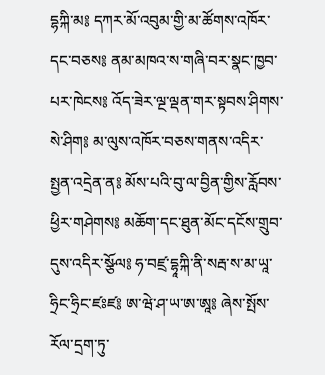དྷཀྐི་མ༔ དཀར་མོ་འབུམ་གྱི་མ་ཚོགས་འཁོར་དང་བཅས༔ ནམ་མཁའ་ས་གཞི་བར་སྣང་ཁྱབ་པར་ཁེངས༔ འོད་ཟེར་ལྔ་ལྡན་གར་སྟབས་ཤིགས་སེ་ཤིག༔ མ་ལུས་འཁོར་བཅས་གནས་འདིར་སྤྱན་འདྲེན་ན༔ མོས་པའི་བུ་ལ་བྱིན་གྱིས་རློབས་ཕྱིར་གཤེགས༔ མཆོག་དང་ཐུན་མོང་དངོས་གྲུབ་དུས་འདིར་སྩོལ༔ ཧ་བཛྲ་དྷཱཀྐི་ནི་སརྦ་ས་མ་ཡཱ་ཧྲིང་ཧྲིང་ཛཿཛ༔ ཨ་ཝེ་ཤ་ཡ་ཨ་ཨཱ༔ ཞེས་སྤོས་རོལ་དྲག་ཏུ་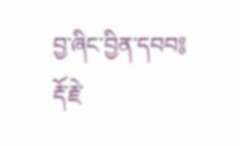བྱ་ཞིང་བྱིན་དབབ༔ རྡོ་རྗེ་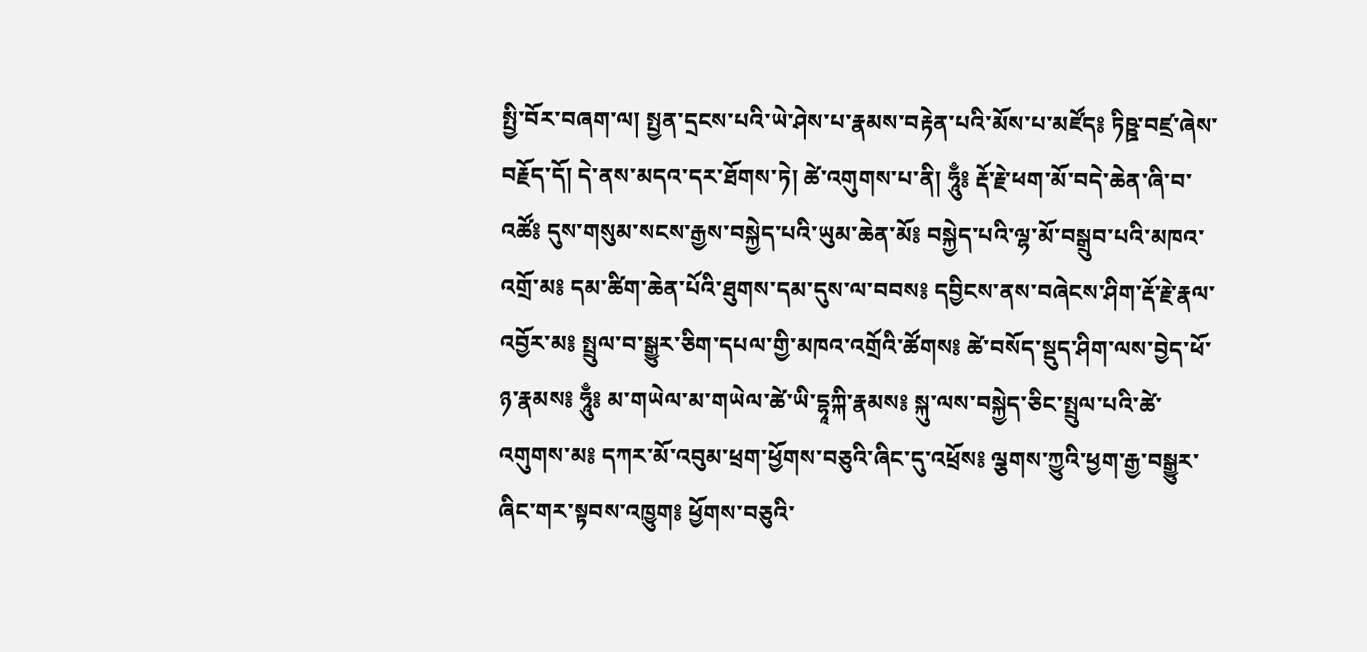སྤྱི་བོར་བཞག་ལ། སྤྱན་དྲངས་པའི་ཡེ་ཤེས་པ་རྣམས་བརྟེན་པའི་མོས་པ་མཛོད༔ ཏིཥྛ་བཛྲ་ཞེས་བརྗོད་དོ། དེ་ནས་མདའ་དར་ཐོགས་ཏེ། ཚེ་འགུགས་པ་ནི། ཧཱུྃ༔ རྡོ་རྗེ་ཕག་མོ་བདེ་ཆེན་ཞི་བ་འཚོ༔ དུས་གསུམ་སངས་རྒྱས་བསྐྱེད་པའི་ཡུམ་ཆེན་མོ༔ བསྐྱེད་པའི་ལྷ་མོ་བསྒྲུབ་པའི་མཁའ་འགྲོ་མ༔ དམ་ཚིག་ཆེན་པོའི་ཐུགས་དམ་དུས་ལ་བབས༔ དབྱིངས་ནས་བཞེངས་ཤིག་རྡོ་རྗེ་རྣལ་འབྱོར་མ༔ སྤྲུལ་བ་སྒྱུར་ཅིག་དཔལ་གྱི་མཁའ་འགྲོའི་ཚོགས༔ ཚེ་བསོད་སྡུད་ཤིག་ལས་བྱེད་ཕོ་ཉ་རྣམས༔ ཧཱུྃ༔ མ་གཡེལ་མ་གཡེལ་ཚེ་ཡི་དྷཱཀྐི་རྣམས༔ སྐུ་ལས་བསྐྱེད་ཅིང་སྤྲུལ་པའི་ཚེ་འགུགས་མ༔ དཀར་མོ་འབུམ་ཕྲག་ཕྱོགས་བཅུའི་ཞིང་དུ་འཕྲོས༔ ལྕགས་ཀྱུའི་ཕྱག་རྒྱ་བསྒྱུར་ཞིང་གར་སྟབས་འཁྱུག༔ ཕྱོགས་བཅུའི་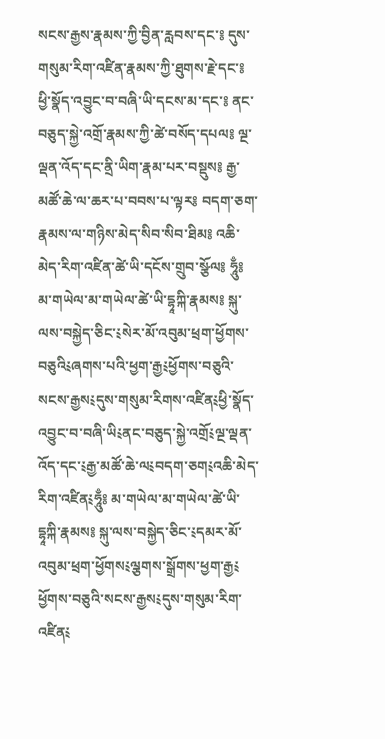སངས་རྒྱས་རྣམས་ཀྱི་བྱིན་རླབས་དང་༔ དུས་གསུམ་རིག་འཛིན་རྣམས་ཀྱི་ཐུགས་རྗེ་དང་༔ ཕྱི་སྣོད་འབྱུང་བ་བཞི་ཡི་དངས་མ་དང་༔ ནང་བཅུད་སྐྱེ་འགྲོ་རྣམས་ཀྱི་ཚེ་བསོད་དཔལ༔ ལྔ་ལྡན་འོད་དང་ནྲི་ཡིག་རྣམ་པར་བསྡུས༔ རྒྱ་མཚོ་ཆེ་ལ་ཆར་པ་བབས་པ་ལྟར༔ བདག་ཅག་རྣམས་ལ་གཉིས་མེད་སིབ་སིབ་ཐིམ༔ འཆི་མེད་རིག་འཛིན་ཚེ་ཡི་དངོས་གྲུབ་སྩོལ༔ ཧཱུྃ༔ མ་གཡེལ་མ་གཡེལ་ཚེ་ཡི་དྷཱཀྐི་རྣམས༔ སྐུ་ལས་བསྐྱེད་ཅིང་༴སེར་མོ་འབུམ་ཕྲག་ཕྱོགས་བཅུའི༴ཞགས་པའི་ཕྱག་རྒྱ༴ཕྱོགས་བཅུའི་སངས་རྒྱས༴དུས་གསུམ་རིགས་འཛིན༴ཕྱི་སྣོད་འབྱུང་བ་བཞི་ཡི༴ནང་བཅུད་སྐྱེ་འགྲོ༴ལྔ་ལྡན་འོད་དང་༴རྒྱ་མཚོ་ཆེ་ལ༴བདག་ཅག༴འཆི་མེད་རིག་འཛིན༴ཧཱུྃ༔ མ་གཡེལ་མ་གཡེལ་ཚེ་ཡི་དྷཱཀྐི་རྣམས༔ སྐུ་ལས་བསྐྱེད་ཅིང་༴དམར་མོ་འབུམ་ཕྲག་ཕྱོགས༴ལྕགས་སྒྲོགས་ཕྱག་རྒྱ༴ཕྱོགས་བཅུའི་སངས་རྒྱས༴དུས་གསུམ་རིག་འཛིན༴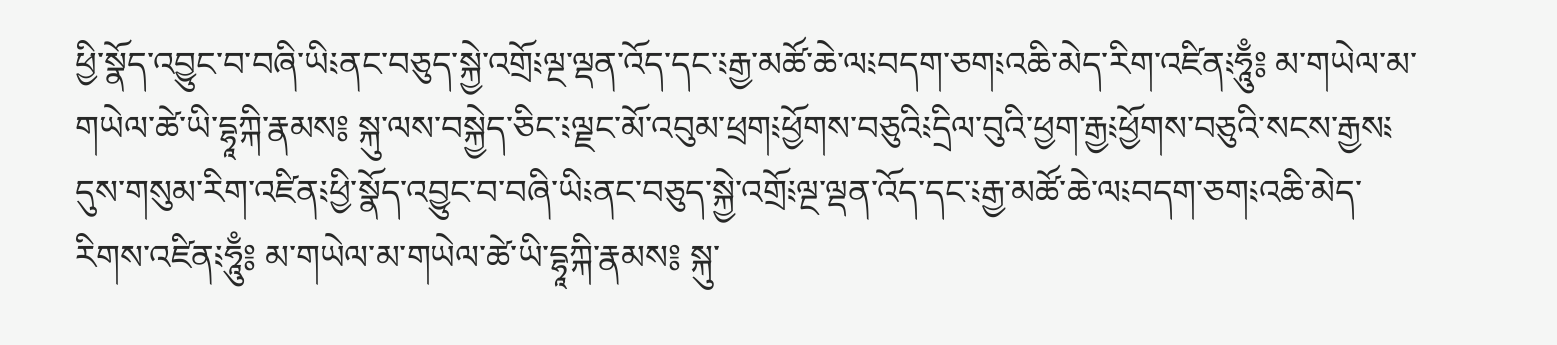ཕྱི་སྣོད་འབྱུང་བ་བཞི་ཡི༴ནང་བཅུད་སྐྱེ་འགྲོ༴ལྔ་ལྡན་འོད་དང་༴རྒྱ་མཚོ་ཆེ་ལ༴བདག་ཅག༴འཆི་མེད་རིག་འཛིན༴ཧཱུྃ༔ མ་གཡེལ་མ་གཡེལ་ཚེ་ཡི་དྷཱཀྐི་རྣམས༔ སྐུ་ལས་བསྐྱེད་ཅིང་༴ལྗང་མོ་འབུམ་ཕྲག༴ཕྱོགས་བཅུའི༴དྲིལ་བུའི་ཕྱག་རྒྱ༴ཕྱོགས་བཅུའི་སངས་རྒྱས༴དུས་གསུམ་རིག་འཛིན༴ཕྱི་སྣོད་འབྱུང་བ་བཞི་ཡི༴ནང་བཅུད་སྐྱེ་འགྲོ༴ལྔ་ལྡན་འོད་དང་༴རྒྱ་མཚོ་ཆེ་ལ༴བདག་ཅག༴འཆི་མེད་རིགས་འཛིན༴ཧཱུྃ༔ མ་གཡེལ་མ་གཡེལ་ཚེ་ཡི་དྷཱཀྐི་རྣམས༔ སྐུ་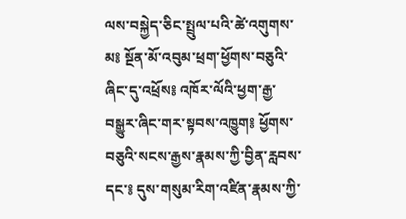ལས་བསྐྱེད་ཅིང་སྤྲུལ་པའི་ཚེ་འགུགས་མ༔ སྔོན་མོ་འབུམ་ཕྲག་ཕྱོགས་བཅུའི་ཞིང་དུ་འཕྲོས༔ འཁོར་ལོའི་ཕྱག་རྒྱ་བསྒྱུར་ཞིང་གར་སྟབས་འཁྱུག༔ ཕྱོགས་བཅུའི་སངས་རྒྱས་རྣམས་ཀྱི་བྱིན་རླབས་དང་༔ དུས་གསུམ་རིག་འཛིན་རྣམས་ཀྱི་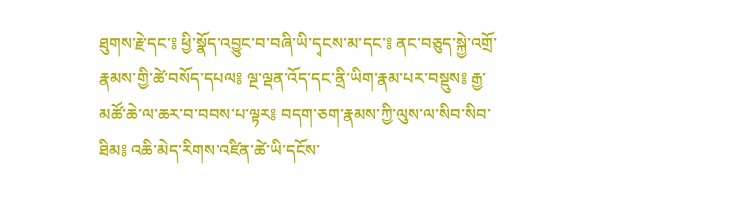ཐུགས་རྗེ་དང་༔ ཕྱི་སྣོད་འབྱུང་བ་བཞི་ཡི་དྭངས་མ་དང་༔ ནང་བཅུད་སྐྱེ་འགྲོ་རྣམས་གྱི་ཚེ་བསོད་དཔལ༔ ལྔ་ལྡན་འོད་དང་ནྲི་ཡིག་རྣམ་པར་བསྡུས༔ རྒྱ་མཚོ་ཆེ་ལ་ཆར་བ་བབས་པ་ལྟར༔ བདག་ཅག་རྣམས་ཀྱི་ལུས་ལ་སིབ་སིབ་ཐིམ༔ འཆི་མེད་རིགས་འཛིན་ཚེ་ཡི་དངོས་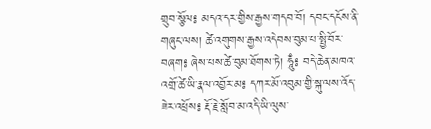གྲུབ་སྩོལ༔ མདའ་དར་གྱིས་རྒྱས་གདབ་བོ། དབང་དངོས་ནི་གཞུང་ལས། ཚེ་འགུགས་རྒྱས་འདེབས་བུམ་པ་སྤྱི་བོར་བཞག༔ ཞེས་པས་ཚེ་བུམ་ཐོགས་ཏེ། ཧཱུྃ༔ བདེ་ཆེན་མཁའ་འགྲོ་ཚེ་ཡི་རྣལ་འབྱོར་མ༔ དཀར་མོ་འབུམ་གྱི་སྐུ་ལས་འོད་ཟེར་འཕྲོས༔ རྡོ་རྗེ་སློབ་མ་འདི་ཡི་ལུས་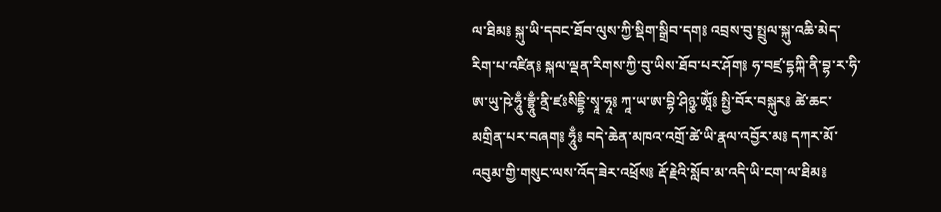ལ་ཐིམ༔ སྐུ་ཡི་དབང་ཐོབ་ལུས་ཀྱི་སྡིག་སྒྲིབ་དག༔ འབྲས་བུ་སྤྲུལ་སྐུ་འཆི་མེད་རིག་པ་འཛིན༔ སྐལ་ལྡན་རིགས་ཀྱི་བུ་ཡིས་ཐོབ་པར་ཤོག༔ ཧ་བཛྲ་དྷཀྐི་ནི་བྷ་ར་ཧི་ཨ་ཡུ་ཥེ་ཧཱུྃ་བྷྲཱུྃ་ནྲི་ཛཿསིདྡྷི་སྭཱ་ཧཱ༔ ཀཱ་ཡ་ཨ་བྷི་ཤིཉྩ་ཨཱོཾ༔ སྤྱི་བོར་བསྐུར༔ ཚེ་ཆང་མགྲིན་པར་བཞག༔ ཧཱུྃ༔ བདེ་ཆེན་མཁའ་འགྲོ་ཚེ་ཡི་རྣལ་འབྱོར་མ༔ དཀར་མོ་འབུམ་གྱི་གསུང་ལས་འོད་ཟེར་འཕྲོས༔ རྡོ་རྗེའི་སློབ་མ་འདི་ཡི་ངག་ལ་ཐིམ༔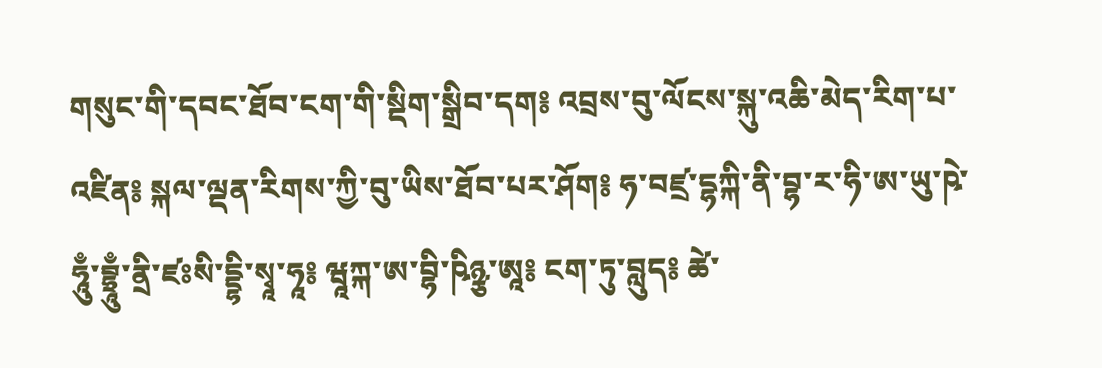གསུང་གི་དབང་ཐོབ་ངག་གི་སྡིག་སྒྲིབ་དག༔ འབྲས་བུ་ལོངས་སྐུ་འཆི་མེད་རིག་པ་འཛིན༔ སྐལ་ལྡན་རིགས་ཀྱི་བུ་ཡིས་ཐོབ་པར་ཤོག༔ ཧ་བཛྲ་དྷཀྐི་ནི་བྷ་ར་ཧི་ཨ་ཡུ་ཥེ་ཧཱུྃ་བྷྲཱུྃ་ནྲི་ཛཿསི་དྡྷི་སྭཱ་ཧཱ༔ ཝཱཀྐ་ཨ་བྷི་ཥིཉྩ་ཨཱ༔ ངག་ཏུ་བླུད༔ ཚེ་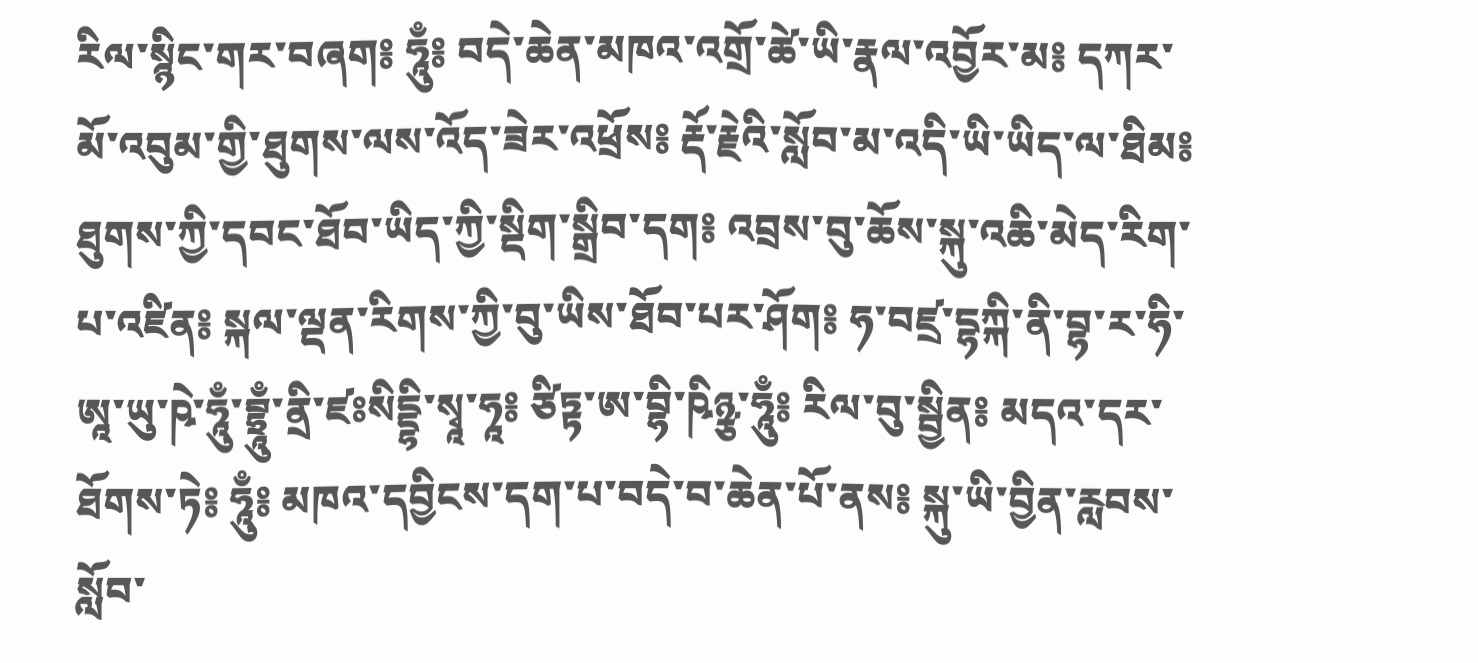རིལ་སྙིང་གར་བཞག༔ ཧཱུྃ༔ བདེ་ཆེན་མཁའ་འགྲོ་ཚེ་ཡི་རྣལ་འབྱོར་མ༔ དཀར་མོ་འབུམ་གྱི་ཐུགས་ལས་འོད་ཟེར་འཕྲོས༔ རྡོ་རྗེའི་སློབ་མ་འདི་ཡི་ཡིད་ལ་ཐིམ༔ ཐུགས་ཀྱི་དབང་ཐོབ་ཡིད་ཀྱི་སྡིག་སྒྲིབ་དག༔ འབྲས་བུ་ཆོས་སྐུ་འཆི་མེད་རིག་པ་འཛིན༔ སྐལ་ལྡན་རིགས་ཀྱི་བུ་ཡིས་ཐོབ་པར་ཤོག༔ ཧ་བཛྲ་དྷཀྐི་ནི་བྷ་ར་ཧི་ཨཱ་ཡུ་ཥེ་ཧཱུྃ་བྷྲཱུྃ་ནྲི་ཛཿསིདྡྷི་སྭཱ་ཧཱ༔ ཙིཏྟ་ཨ་བྷི་ཥིཉྩ་ཧཱུྃ༔ རིལ་བུ་སྦྱིན༔ མདའ་དར་ཐོགས་ཏེ༔ ཧཱུྃ༔ མཁའ་དབྱིངས་དག་པ་བདེ་བ་ཆེན་པོ་ནས༔ སྐུ་ཡི་བྱིན་རླབས་སློབ་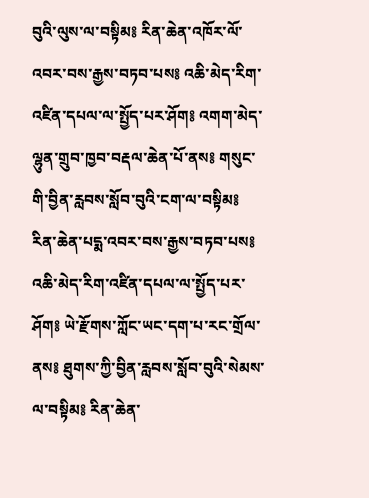བུའི་ལུས་ལ་བསྟིམ༔ རིན་ཆེན་འཁོར་ལོ་འབར་བས་རྒྱས་བཏབ་པས༔ འཆི་མེད་རིག་འཛིན་དཔལ་ལ་སྤྱོད་པར་ཤོག༔ འགག་མེད་ལྷུན་གྲུབ་ཁྱབ་བརྡལ་ཆེན་པོ་ནས༔ གསུང་གི་བྱིན་རླབས་སློབ་བུའི་ངག་ལ་བསྟིམ༔ རིན་ཆེན་པདྨ་འབར་བས་རྒྱས་བཏབ་པས༔ འཆི་མེད་རིག་འཛིན་དཔལ་ལ་སྤྱོད་པར་ཤོག༔ ཡེ་རྫོགས་ཀློང་ཡང་དག་པ་རང་གྲོལ་ནས༔ ཐུགས་ཀྱི་བྱིན་རླབས་སློབ་བུའི་སེམས་ལ་བསྟིམ༔ རིན་ཆེན་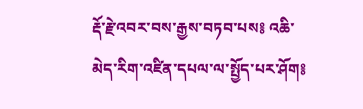རྡོ་རྗེ་འབར་བས་རྒྱས་བཏབ་པས༔ འཆི་མེད་རིག་འཛིན་དཔལ་ལ་སྤྱོད་པར་ཤོག༔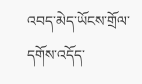འབད་མེད་ཡོངས་གྲོལ་དགོས་འདོད་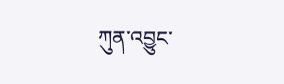ཀུན་འབྱུང་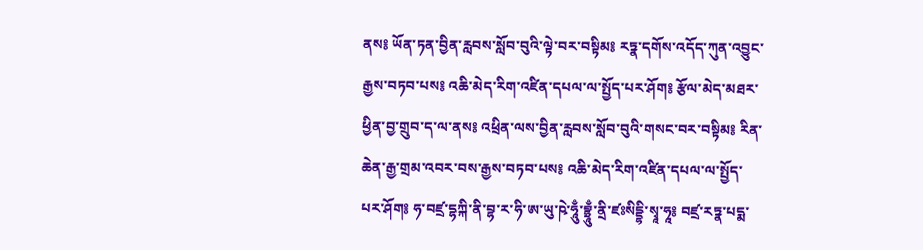ནས༔ ཡོན་ཏན་བྱིན་རླབས་སློབ་བུའི་ལྟེ་བར་བསྟིམ༔ རཏྣ་དགོས་འདོད་ཀུན་འབྱུང་རྒྱས་བཏབ་པས༔ འཆི་མེད་རིག་འཛིན་དཔལ་ལ་སྤྱོད་པར་ཤོག༔ རྩོལ་མེད་མཐར་ཕྱིན་བྱ་གྲུབ་ད་ལ་ནས༔ འཕྲིན་ལས་བྱིན་རླབས་སློབ་བུའི་གསང་བར་བསྟིམ༔ རིན་ཆེན་རྒྱ་གྲམ་འབར་བས་རྒྱས་བཏབ་པས༔ འཆི་མེད་རིག་འཛིན་དཔལ་ལ་སྤྱོད་པར་ཤོག༔ ཧ་བཛྲ་དྷཀྐི་ནི་བྷ་ར་ཧི་ཨ་ཡུ་ཥེ་ཧཱུྃ་བྷྲཱུྃ་ནྲི་ཛཿསིདྡྷི་སྭཱ་ཧཱ༔ བཛྲ་རཏྣ་པདྨ་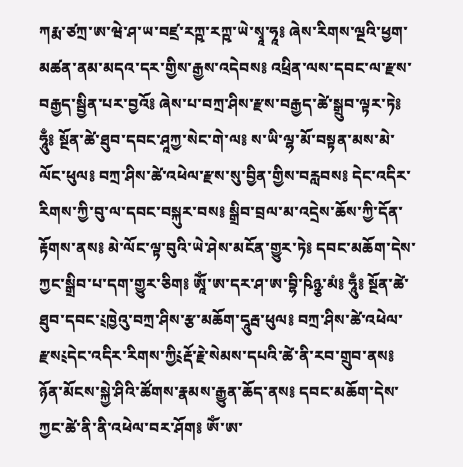ཀརྨ་ཙཀྲ་ཨ་ཝེ་ཤ་ཡ་བཛྲ་རཀྵ་རཀྵ་ཡེ་སྭཱ་ཧཱ༔ ཞེས་རིགས་ལྔའི་ཕྱག་མཚན་ནམ་མདའ་དར་གྱིས་རྒྱས་འདེབས༔ འཕྲིན་ལས་དབང་ལ་རྫས་བརྒྱད་སྦྱིན་པར་བྱའོ༔ ཞེས་པ་བཀྲ་ཤིས་རྫས་བརྒྱད་ཚེ་སྒྲུབ་ལྟར་ཏེ༔ ཧཱུྃ༔ སྔོན་ཚེ་ཐུབ་དབང་ཤཱཀྱ་སེང་གེ་ལ༔ ས་ཡི་ལྷ་མོ་བསྟན་མས་མེ་ལོང་ཕུལ༔ བཀྲ་ཤིས་ཚེ་འཕེལ་རྫས་སུ་བྱིན་གྱིས་བརླབས༔ དེང་འདིར་རིགས་ཀྱི་བུ་ལ་དབང་བསྐུར་བས༔ སྒྲིབ་བྲལ་མ་འདྲེས་ཆོས་ཀྱི་དོན་རྟོགས་ནས༔ མེ་ལོང་ལྟ་བུའི་ཡེ་ཤེས་མངོན་གྱུར་ཏེ༔ དབང་མཆོག་དེས་ཀྱང་སྒྲིབ་པ་དག་གྱུར་ཅིག༔ ཨཱོཾ་ཨ་དར་ཤ་ཨ་བྷི་ཥིཉྩ་མཾ༔ ཧཱུྃ༔ སྔོན་ཚེ་ཐུབ་དབང་༴ཁྱེའུ་བཀྲ་ཤིས་རྩ་མཆོག་དཱུརྦ་ཕུལ༔ བཀྲ་ཤིས་ཚེ་འཕེལ་རྫས༴དེང་འདིར་རིགས་ཀྱི༴རྡོ་རྗེ་སེམས་དཔའི་ཚེ་ནི་རབ་གྲུབ་ནས༔ ཉོན་མོངས་སྐྱེ་ཤིའི་ཚོགས་རྣམས་རྒྱུན་ཆོད་ནས༔ དབང་མཆོག་དེས་ཀྱང་ཚེ་ནི་ནི་འཕེལ་བར་ཤོག༔ ཨོཾ་ཨ་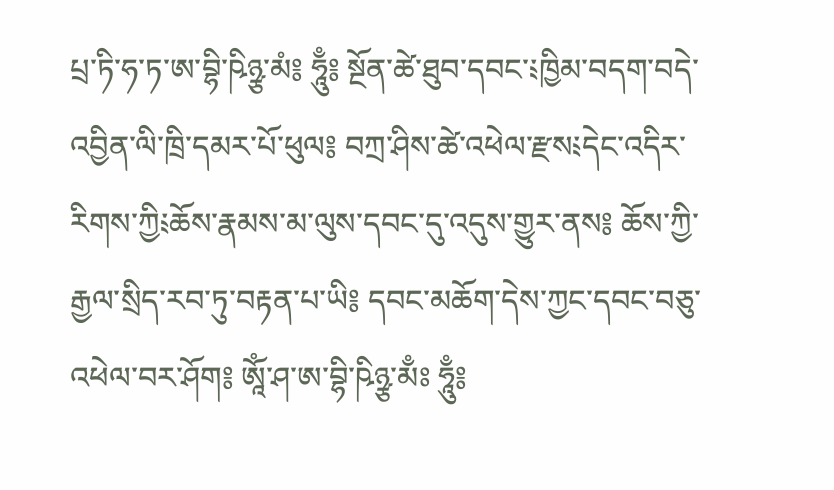པྲ་ཏི་ཧ་ཏ་ཨ་བྷི་ཥིཉྩ་མཾ༔ ཧཱུྃ༔ སྔོན་ཚེ་ཐུབ་དབང་༴ཁྱིམ་བདག་བདེ་འབྱིན་ལི་ཁྲི་དམར་པོ་ཕུལ༔ བཀྲ་ཤིས་ཚེ་འཕེལ་རྫས༴དེང་འདིར་རིགས་ཀྱི༴ཆོས་རྣམས་མ་ལུས་དབང་དུ་འདུས་གྱུར་ནས༔ ཆོས་ཀྱི་རྒྱལ་སྲིད་རབ་ཏུ་བརྟན་པ་ཡི༔ དབང་མཆོག་དེས་ཀྱང་དབང་བཅུ་འཕེལ་བར་ཤོག༔ ཨཱོཾ་ཤ་ཨ་བྷི་ཥིཉྩ་མྃཿ ཧཱུྃ༔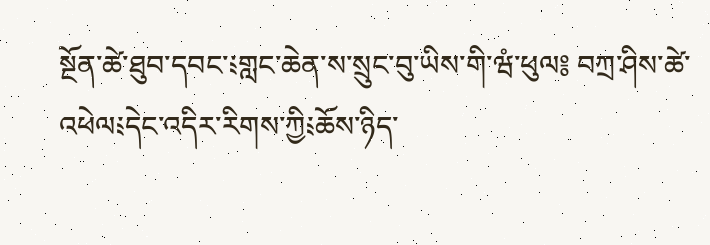སྔོན་ཚེ་ཐུབ་དབང་༴གླང་ཆེན་ས་སྲུང་བུ་ཡིས་གི་ཝཾ་ཕུལ༔ བཀྲ་ཤིས་ཚེ་འཕེལ༴དེང་འདིར་རིགས་ཀྱི༴ཆོས་ཉིད་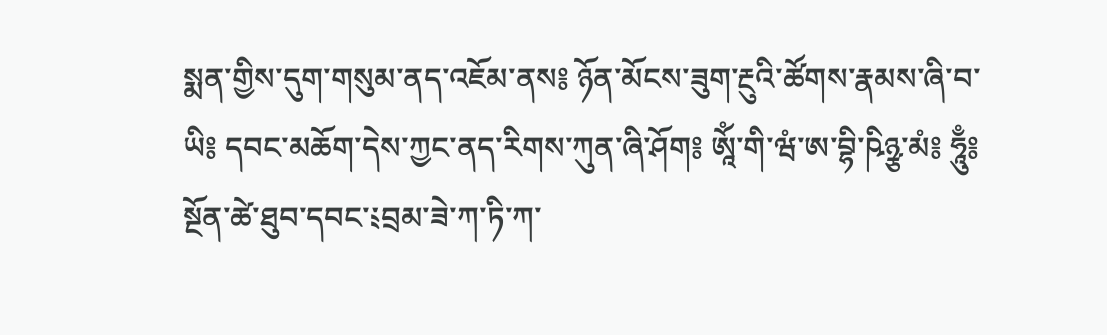སྨན་གྱིས་དུག་གསུམ་ནད་འཇོམ་ནས༔ ཉོན་མོངས་ཟུག་རྔུའི་ཚོགས་རྣམས་ཞི་བ་ཡི༔ དབང་མཆོག་དེས་ཀྱང་ནད་རིགས་ཀུན་ཞི་ཤོག༔ ཨཱོཾ་གི་ཝཾ་ཨ་བྷི་ཥིཉྩ་མཾ༔ ཧཱུྃ༔ སྔོན་ཚེ་ཐུབ་དབང་༴བྲམ་ཟེ་ཀ་ཏི་ཀ་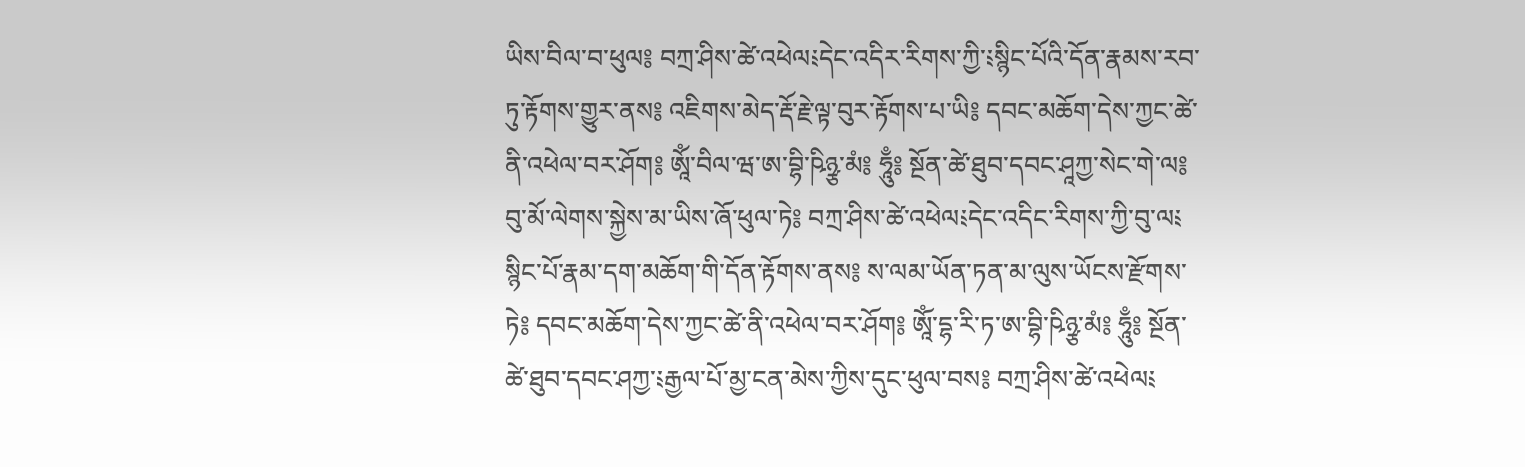ཡིས་བིལ་བ་ཕུལ༔ བཀྲ་ཤིས་ཚེ་འཕེལ༴དེང་འདིར་རིགས་ཀྱི་༴སྙིང་པོའི་དོན་རྣམས་རབ་ཏུ་རྟོགས་གྱུར་ནས༔ འཇིགས་མེད་རྡོ་རྗེ་ལྟ་བུར་རྟོགས་པ་ཡི༔ དབང་མཆོག་དེས་ཀྱང་ཚེ་ནི་འཕེལ་བར་ཤོག༔ ཨཱོཾ་བིལ་ཝ་ཨ་བྷི་ཥིཉྩ་མཾ༔ ཧཱུྃ༔ སྔོན་ཚེ་ཐུབ་དབང་ཤཱཀྱ་སེང་གེ་ལ༔ བུ་མོ་ལེགས་སྐྱེས་མ་ཡིས་ཞོ་ཕུལ་ཏེ༔ བཀྲ་ཤིས་ཚེ་འཕེལ༴དེང་འདིང་རིགས་ཀྱི་བུ་ལ༴སྙིང་པོ་རྣམ་དག་མཆོག་གི་དོན་རྟོགས་ནས༔ ས་ལམ་ཡོན་ཏན་མ་ལུས་ཡོངས་རྫོགས་ཏེ༔ དབང་མཆོག་དེས་ཀྱང་ཚེ་ནི་འཕེལ་བར་ཤོག༔ ཨཱོཾ་དྷ་རི་ཏ་ཨ་བྷི་ཥིཉྩ་མཾ༔ ཧཱུྃ༔ སྔོན་ཚེ་ཐུབ་དབང་ཤཀྱ་༴རྒྱལ་པོ་མྱ་ངན་མེས་ཀྱིས་དུང་ཕུལ་བས༔ བཀྲ་ཤིས་ཚེ་འཕེལ༴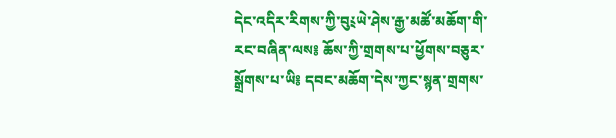དེང་འདིར་རིགས་ཀྱི་བུ༴ཡེ་ཤེས་རྒྱ་མཚོ་མཆོག་གི་རང་བཞིན་ལས༔ ཆོས་ཀྱི་གྲགས་པ་ཕྱོགས་བཅུར་སྒྲོགས་པ་ཡི༔ དབང་མཆོག་དེས་ཀྱང་སྙན་གྲགས་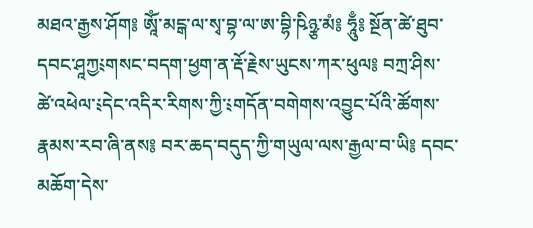མཐའ་རྒྱས་ཤོག༔ ཨཱོཾ་མངྒ་ལ་སྭ་བྷ་ལ་ཨ་བྷི་ཥིཉྩ་མཾ༔ ཧཱུྃ༔ སྔོན་ཚེ་ཐུབ་དབང་ཤཱཀྱ༴གསང་བདག་ཕྱག་ན་རྡོ་རྗེས་ཡུངས་ཀར་ཕུལ༔ བཀྲ་ཤིས་ཚེ་འཕེལ་༴དེང་འདིར་རིགས་ཀྱི་༴གདོན་བགེགས་འབྱུང་པོའི་ཚོགས་རྣམས་རབ་ཞི་ནས༔ བར་ཆད་བདུད་ཀྱི་གཡུལ་ལས་རྒྱལ་བ་ཡི༔ དབང་མཆོག་དེས་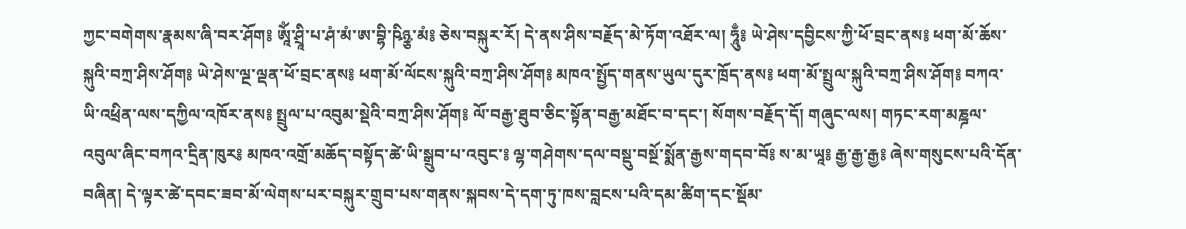ཀྱང་བགེགས་རྣམས་ཞི་བར་ཤོག༔ ཨཱོཾ་ཤྲཱི་པ་ཤཾ་མཾ་ཨ་བྷི་ཥིཉྩ་མཾ༔ ཅེས་བསྐུར་རོ། དེ་ནས་ཤིས་བརྗོད་མེ་ཏོག་འཐོར་ལ། ཧཱུྃ༔ ཡེ་ཤེས་དབྱིངས་ཀྱི་ཕོ་བྲང་ནས༔ ཕག་མོ་ཆོས་སྐུའི་བཀྲ་ཤིས་ཤོག༔ ཡེ་ཤེས་ལྔ་ལྡན་ཕོ་བྲང་ནས༔ ཕག་མོ་ལོངས་སྐུའི་བཀྲ་ཤིས་ཤོག༔ མཁའ་སྤྱོད་གནས་ཡུལ་དུར་ཁྲོད་ནས༔ ཕག་མོ་སྤྲུལ་སྐུའི་བཀྲ་ཤིས་ཤོག༔ བཀའ་ཡི་འཕྲིན་ལས་དཀྱིལ་འཁོར་ནས༔ སྤྲུལ་པ་འབུམ་སྡེའི་བཀྲ་ཤིས་ཤོག༔ ལོ་བརྒྱ་ཐུབ་ཅིང་སྟོན་བརྒྱ་མཐོང་བ་དང་། སོགས་བརྗོད་དོ། གཞུང་ལས། གཏང་རག་མཎྜལ་འབུལ་ཞིང་བཀའ་དྲིན་ཁུར༔ མཁའ་འགྲོ་མཆོད་བསྟོད་ཚེ་ཡི་སྒྲུབ་པ་འབུང་༔ ལྷ་གཤེགས་དལ་བསྡུ་བསྔོ་སྨོན་རྒྱས་གདབ་བོ༔ ས་མ་ཡཱ༔ རྒྱ་རྒྱ་རྒྱ༔ ཞེས་གསུངས་པའི་དོན་བཞིན། དེ་ལྟར་ཚེ་དབང་ཟབ་མོ་ལེགས་པར་བསྐུར་གྲུབ་པས་གནས་སྐབས་དེ་དག་ཏུ་ཁས་བླངས་པའི་དམ་ཚིག་དང་སྡོམ་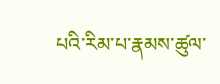པའི་རིམ་པ་རྣམས་ཚུལ་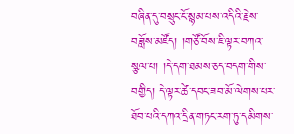བཞིན་དུ་བསྲུང་ངོ་སྙམ་པས་འདིའི་རྗེས་བཟློས་མཛོད། །གཙོ་བོས་ཇི་ལྟར་བཀའ་སྩལ་པ། །དེ་དག་ཐམས་ཅད་བདག་གིས་བགྱིད། དེ་ལྟར་ཚེ་དབང་ཟབ་མོ་ལེགས་པར་ཐོབ་པའི་དཀའ་དྲིན་གཏང་རག་ཏུ་དམིགས་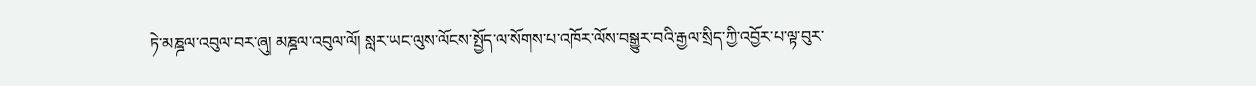ཏེ་མཎྜལ་འབུལ་བར་ཞུ། མཎྜལ་འབུལ་ལོ། སླར་ཡང་ལུས་ལོངས་སྤྱོད་ལ་སོགས་པ་འཁོར་ལོས་བསྒྱུར་བའི་རྒྱལ་སྲིད་ཀྱི་འབྱོར་པ་ལྟ་བུར་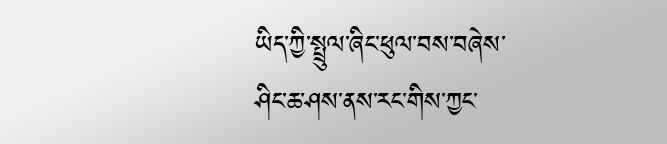ཡིད་ཀྱི་སྤྲུལ་ཞིང་ཕུལ་བས་བཞེས་ཤིང་ཆ་ཤས་ནས་རང་གིས་ཀྱང་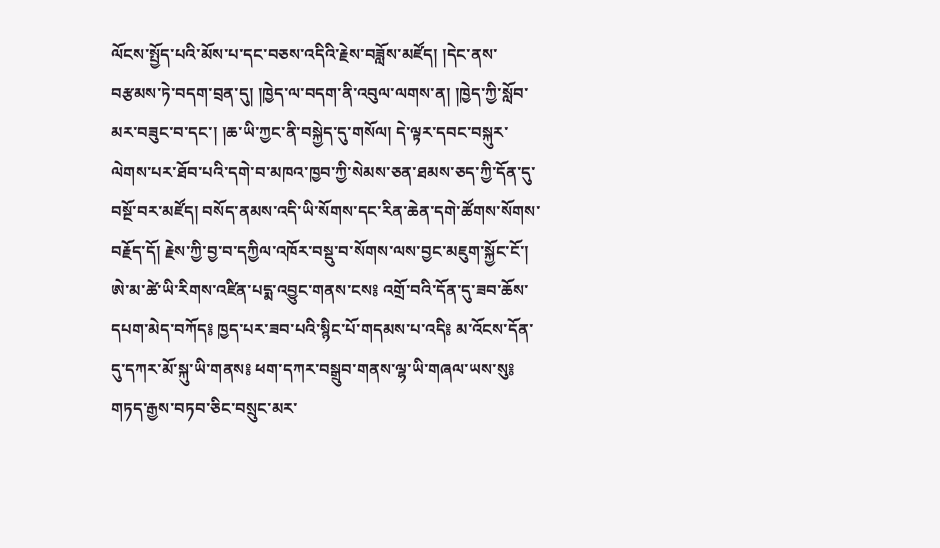ལོངས་སྤྱོད་པའི་མོས་པ་དང་བཅས་འདིའི་རྗེས་བཟློས་མཛོད། །དེང་ནས་བརྩམས་ཏེ་བདག་བྲན་དུ། །ཁྱེད་ལ་བདག་ནི་འབུལ་ལགས་ན། །ཁྱེད་ཀྱི་སློབ་མར་བཟུང་བ་དང་། །ཆ་ཡི་ཀྱང་ནི་བསྐྱེད་དུ་གསོལ། དེ་ལྟར་དབང་བསྐུར་ལེགས་པར་ཐོབ་པའི་དགེ་བ་མཁའ་ཁྱབ་ཀྱི་སེམས་ཅན་ཐམས་ཅད་ཀྱི་དོན་དུ་བསྔོ་བར་མཛོད། བསོད་ནམས་འདི་ཡི་སོགས་དང་རིན་ཆེན་དགེ་ཚོགས་སོགས་བརྗོད་དོ། རྗེས་ཀྱི་བྱ་བ་དཀྱིལ་འཁོར་བསྡུ་བ་སོགས་ལས་བྱང་མཇུག་སྐྱོང་ངོ་། ཨེ་མ་ཚེ་ཡི་རིགས་འཛིན་པདྨ་འབྱུང་གནས་ངས༔ འགྲོ་བའི་དོན་དུ་ཟབ་ཆོས་དཔག་མེད་བཀོད༔ ཁྱད་པར་ཟབ་པའི་སྙིང་པོ་གདམས་པ་འདི༔ མ་འོངས་དོན་དུ་དཀར་མོ་སྐུ་ཡི་གནས༔ ཕག་དཀར་བསྒྲུབ་གནས་ལྷ་ཡི་གཞལ་ཡས་སུ༔ གཏད་རྒྱས་བཏབ་ཅིང་བསྲུང་མར་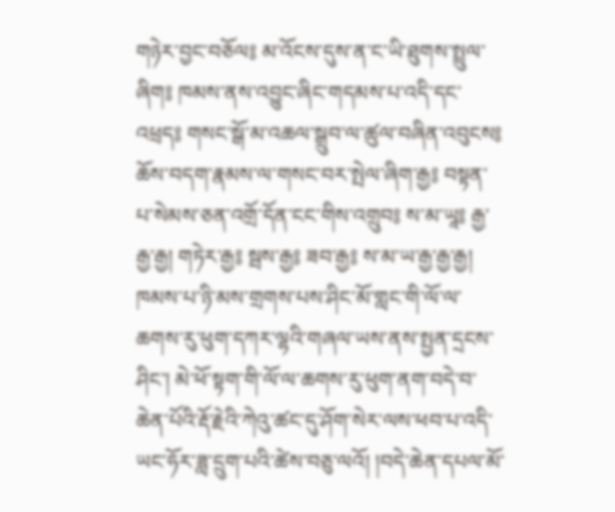གཉེར་བྱང་བཅོལ༔ མ་འོངས་དུས་ན་ང་ཡི་ཐུགས་སྤྲུལ་ཞིག༔ ཁམས་ནས་འབྱུང་ཞིང་གདམས་པ་འདི་དང་འཕྲད༔ གསང་སྒོ་མ་འཆལ་སྒྲུབ་ལ་ཚུལ་བཞིན་འབུངས༔ ཆོས་བདག་རྣམས་ལ་གསང་བར་སྤེལ་ཞིག་རྒྱ༔ བསྟན་པ་སེམས་ཅན་འགྲོ་དོན་ངང་གིས་འགྲུབ༔ ས་མ་ཡཱ༔ རྒྱ་རྒྱ་རྒྱ། གཏེར་རྒྱ༔ སྦས་རྒྱ༔ ཟབ་རྒྱ༔ ས་མ་ཡ་རྒྱ་རྒྱ་རྒྱ། ཁམས་པ་ཉི་མས་གྲགས་པས་ཤིང་མོ་གླང་གི་ལོ་ལ་ཆགས་རུ་ཕུག་དཀར་ལྷའི་གཞལ་ཡས་ནས་སྤྱན་དྲངས་ཤིང་། མེ་ཕོ་སྟག་གི་ལོ་ལ་ཆགས་རུ་ཕུག་ནག་བདེ་བ་ཆེན་པོའི་རྡོ་རྗེའི་ཀེའུ་ཚང་དུ་ཤོག་སེར་ལས་ཕབ་པ་འདི་ཡང་ཧོར་ཟླ་དྲུག་པའི་ཚེས་བཅུ་ལའོ། །བདེ་ཆེན་དཔལ་མོ་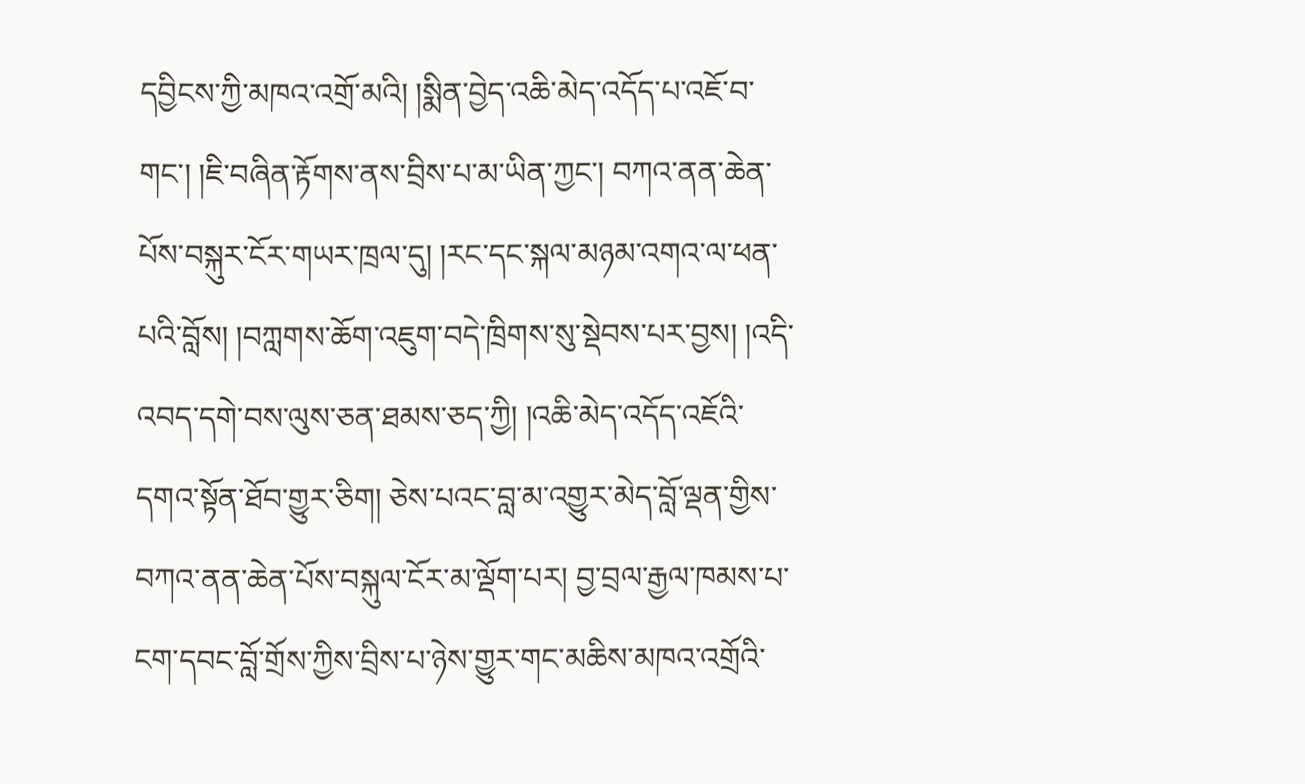དབྱིངས་ཀྱི་མཁའ་འགྲོ་མའི། །སྨིན་བྱེད་འཆི་མེད་འདོད་པ་འཇོ་བ་གང་། །ཇི་བཞིན་རྟོགས་ནས་བྲིས་པ་མ་ཡིན་ཀྱང་། བཀའ་ནན་ཆེན་པོས་བསྐུར་ངོར་གཡར་ཁྲལ་དུ། །རང་དང་སྐལ་མཉམ་འགའ་ལ་ཕན་པའི་བློས། །བཀླགས་ཆོག་འཇུག་བདེ་ཁྲིགས་སུ་སྡེབས་པར་བྱས། །འདི་འབད་དགེ་བས་ལུས་ཅན་ཐམས་ཅད་ཀྱི། །འཆི་མེད་འདོད་འཇོའི་དགའ་སྟོན་ཐོབ་གྱུར་ཅིག། ཅེས་པའང་བླ་མ་འགྱུར་མེད་བློ་ལྡན་གྱིས་བཀའ་ནན་ཆེན་པོས་བསྐུལ་ངོར་མ་ལྡོག་པར། བྱ་བྲལ་རྒྱལ་ཁམས་པ་ངག་དབང་བློ་གྲོས་ཀྱིས་བྲིས་པ་ཉེས་གྱུར་གང་མཆིས་མཁའ་འགྲོའི་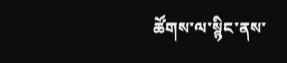ཚོགས་ལ་སྙིང་ནས་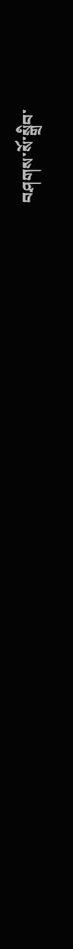བཤགས་སོ་སྒྲིབ་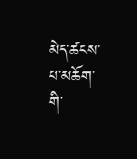མེད་ཚངས་པ་མཆོག་གི་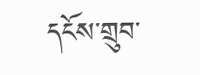དངོས་གྲུབ་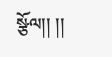སྩོལ།། །།